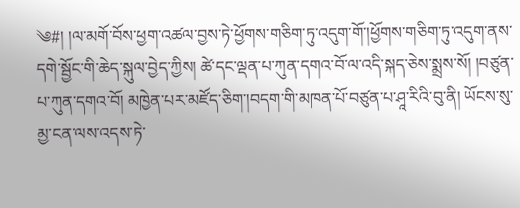༄#། །ལ་མགོ་བོས་ཕྱག་འཚལ་བྱས་ཏེ་ཕྱོགས་གཅིག་ཏུ་འདུག་གོ་།ཕྱོགས་གཅིག་ཏུ་འདུག་ནས་དགེ་སྦྱོང་གི་ཆེད་སྐུལ་བྱེད་ཀྱིས། ཚེ་དང་ལྡན་པ་ཀུན་དགའ་བོ་ལ་འདི་སྐད་ཅེས་སྨྲས་སོ། །བཙུན་པ་ཀུན་དགའ་བོ། མཁྱེན་པར་མཛོད་ཅིག་།བདག་གི་མཁན་པོ་བཙུན་པ་ཤཱ་རིའི་བུ་ནི། ཡོངས་སུ་མྱ་ངན་ལས་འདས་ཏེ་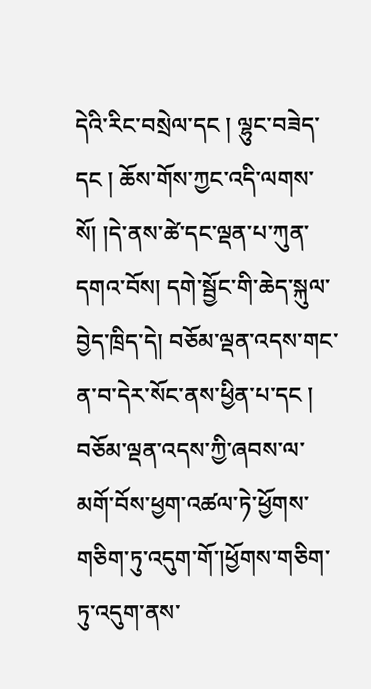དེའི་རིང་བསྲེལ་དང ། ལྷུང་བཟེད་དང ། ཆོས་གོས་ཀྱང་འདི་ལགས་སོ། །དེ་ནས་ཚེ་དང་ལྡན་པ་ཀུན་དགའ་བོས། དགེ་སྦྱོང་གི་ཆེད་སྐུལ་བྱེད་ཁྲིད་དེ། བཅོམ་ལྡན་འདས་གང་ན་བ་དེར་སོང་ནས་ཕྱིན་པ་དང ། བཅོམ་ལྡན་འདས་ཀྱི་ཞབས་ལ་མགོ་བོས་ཕྱག་འཚལ་ཏེ་ཕྱོགས་གཅིག་ཏུ་འདུག་གོ་།ཕྱོགས་གཅིག་ཏུ་འདུག་ནས་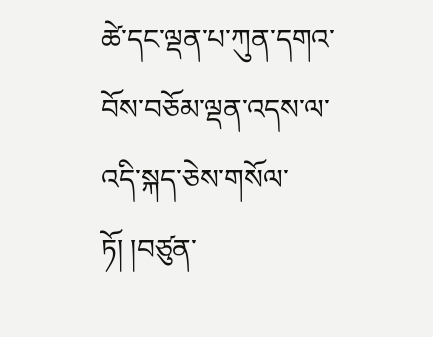ཚེ་དང་ལྡན་པ་ཀུན་དགའ་བོས་བཅོམ་ལྡན་འདས་ལ་འདི་སྐད་ཅེས་གསོལ་ཏོ། །བཙུན་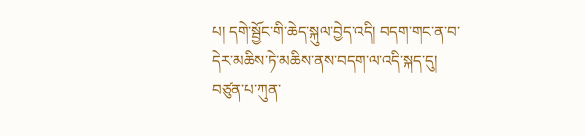པ། དགེ་སྦྱོང་གི་ཆེད་སྐུལ་བྱེད་འདི། བདག་གང་ན་བ་དེར་མཆིས་ཏེ་མཆིས་ནས་བདག་ལ་འདི་སྐད་དུ། བཙུན་པ་ཀུན་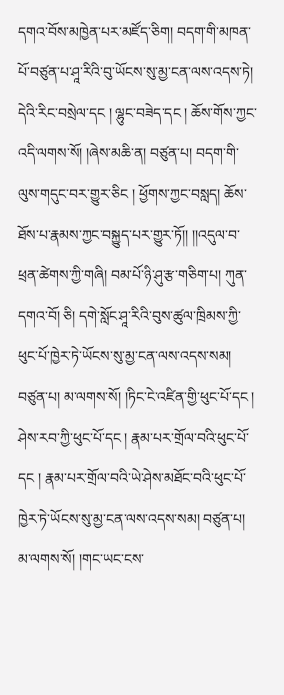དགའ་བོས་མཁྱེན་པར་མཛོད་ཅིག། བདག་གི་མཁན་པོ་བཙུན་པ་ཤཱ་རིའི་བུ་ཡོངས་སུ་མྱ་ངན་ལས་འདས་ཏེ། དེའི་རིང་བསྲེལ་དང ། ལྷུང་བཟེད་དང ། ཆོས་གོས་ཀྱང་འདི་ལགས་སོ། །ཞེས་མཆི་ན། བཙུན་པ། བདག་གི་ལུས་གདུང་བར་གྱུར་ཅིང ། ཕྱོགས་ཀྱང་བསླད། ཆོས་ཐོས་པ་རྣམས་ཀྱང་བསྐྱུད་པར་གྱུར་ཏོ།། །།འདུལ་བ་ཕྲན་ཚེགས་ཀྱི་གཞི། བམ་པོ་ཉི་ཤུ་རྩ་གཅིག་པ། ཀུན་
དགའ་བོ། ཅི། དགེ་སློང་ཤཱ་རིའི་བུས་ཚུལ་ཁྲིམས་ཀྱི་ཕུང་པོ་ཁྱེར་ཏེ་ཡོངས་སུ་མྱ་ངན་ལས་འདས་སམ། བཙུན་པ། མ་ལགས་སོ། །ཏིང་ངེ་འཛིན་གྱི་ཕུང་པོ་དང ། ཤེས་རབ་ཀྱི་ཕུང་པོ་དང ། རྣམ་པར་གྲོལ་བའི་ཕུང་པོ་དང ། རྣམ་པར་གྲོལ་བའི་ཡེ་ཤེས་མཐོང་བའི་ཕུང་པོ་ཁྱེར་ཏེ་ཡོངས་སུ་མྱ་ངན་ལས་འདས་སམ། བཙུན་པ། མ་ལགས་སོ། །གང་ཡང་ངས་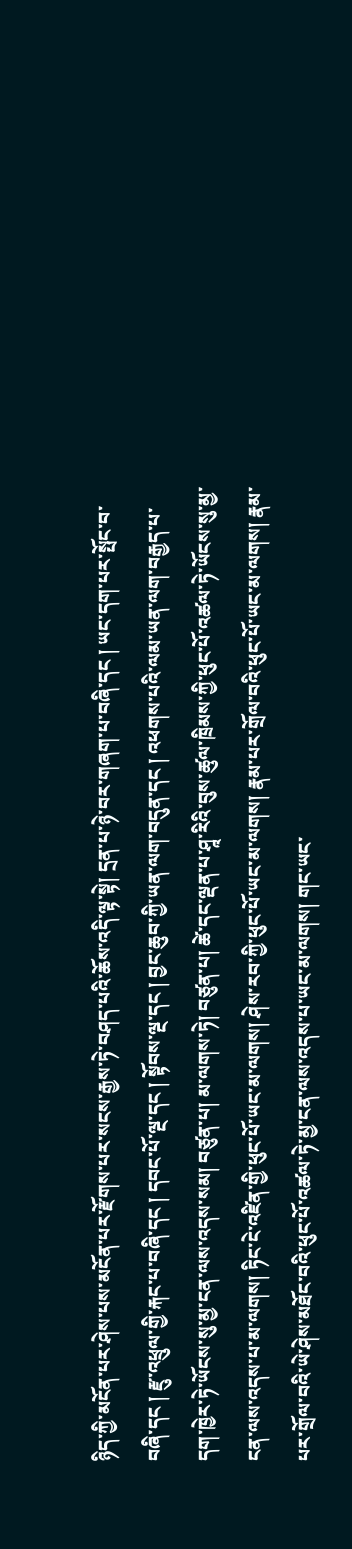ཉིད་ཀྱི་མངོན་པར་ཤེས་པས་མངོན་པར་རྫོགས་པར་སངས་རྒྱས་ཏེ་བཤད་པའི་ཆོས་འདི་ལྟ་སྟེ། དྲན་པ་ཉེ་བར་གཞག་པ་བཞི་དང ། ཡང་དག་པར་སྤོང་བ་བཞི་དང ། རྫུ་འཕྲུལ་གྱི་རྐང་པ་བཞི་དང ། དབང་པོ་ལྔ་དང ། སྟོབས་ལྔ་དང ། བྱང་ཆུབ་ཀྱི་ཡན་ལག་བདུན་དང ། འཕགས་པའི་ལམ་ཡན་ལག་བརྒྱད་པ་དག་ཁྱེར་ཏེ་ཡོངས་སུ་མྱ་ངན་ལས་འདས་སམ། བཙུན་པ། མ་ལགས་ཏེ། བཙུན་པ། ཚེ་དང་ལྡན་པ་ཤཱ་རིའི་བུས་ཚུལ་ཁྲིམས་ཀྱི་ཕུང་པོ་འཚལ་ཏེ་ཡོངས་སུ་མྱ་ངན་ལས་འདས་པ་མ་ལགས། ཏིང་ངེ་འཛིན་གྱི་ཕུང་པོ་ཡང་མ་ལགས། ཤེས་རབ་ཀྱི་ཕུང་པོ་ཡང་མ་ལགས། རྣམ་པར་གྲོལ་བའི་ཕུང་པོ་ཡང་མ་ལགས། རྣམ་པར་གྲོལ་བའི་ཡེ་ཤེས་མཐོང་བའི་ཕུང་པོ་འཚལ་ཏེ་མྱ་ངན་ལས་འདས་པ་ཡང་མ་ལགས། གང་ཡང་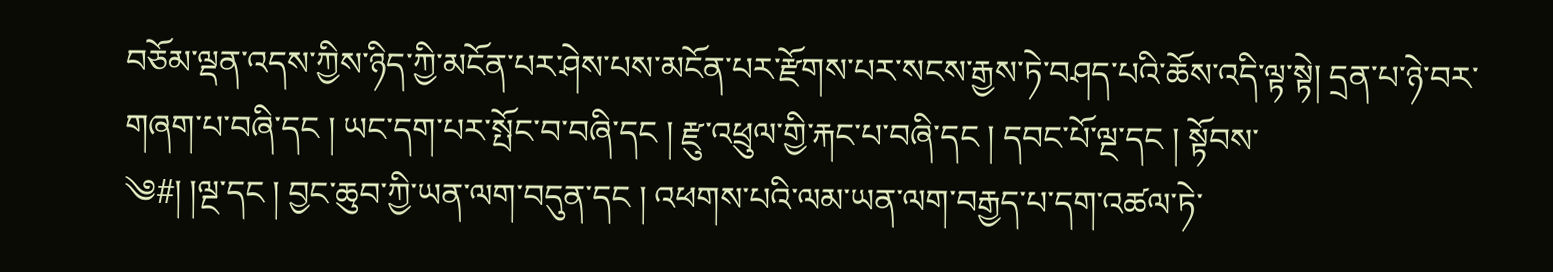བཅོམ་ལྡན་འདས་ཀྱིས་ཉིད་ཀྱི་མངོན་པར་ཤེས་པས་མངོན་པར་རྫོགས་པར་སངས་རྒྱས་ཏེ་བཤད་པའི་ཆོས་འདི་ལྟ་སྟེ། དྲན་པ་ཉེ་བར་གཞག་པ་བཞི་དང ། ཡང་དག་པར་སྤོང་བ་བཞི་དང ། རྫུ་འཕྲུལ་གྱི་རྐང་པ་བཞི་དང ། དབང་པོ་ལྔ་དང ། སྟོབས་
༄#། །ལྔ་དང ། བྱང་ཆུབ་ཀྱི་ཡན་ལག་བདུན་དང ། འཕགས་པའི་ལམ་ཡན་ལག་བརྒྱད་པ་དག་འཚལ་ཏེ་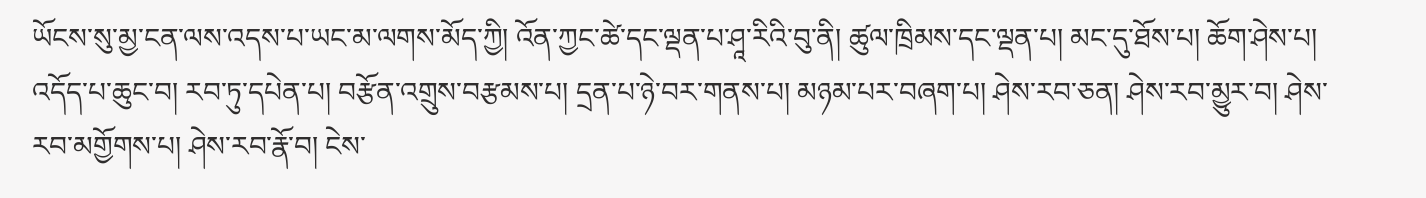ཡོངས་སུ་མྱ་ངན་ལས་འདས་པ་ཡང་མ་ལགས་མོད་ཀྱི། འོན་ཀྱང་ཚེ་དང་ལྡན་པ་ཤཱ་རིའི་བུ་ནི། ཚུལ་ཁྲིམས་དང་ལྡན་པ། མང་དུ་ཐོས་པ། ཆོག་ཤེས་པ། འདོད་པ་ཆུང་བ། རབ་ཏུ་དཔེན་པ། བརྩོན་འགྲུས་བརྩམས་པ། དྲན་པ་ཉེ་བར་གནས་པ། མཉམ་པར་བཞག་པ། ཤེས་རབ་ཅན། ཤེས་རབ་མྱུར་བ། ཤེས་རབ་མགྱོགས་པ། ཤེས་རབ་རྣོ་བ། ངེས་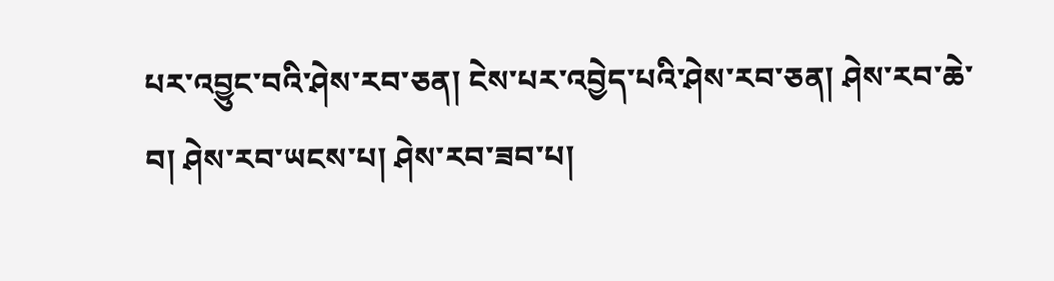པར་འབྱུང་བའི་ཤེས་རབ་ཅན། ངེས་པར་འབྱེད་པའི་ཤེས་རབ་ཅན། ཤེས་རབ་ཆེ་བ། ཤེས་རབ་ཡངས་པ། ཤེས་རབ་ཟབ་པ།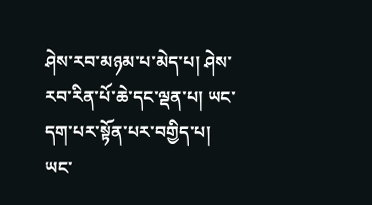ཤེས་རབ་མཉམ་པ་མེད་པ། ཤེས་རབ་རིན་པོ་ཆེ་དང་ལྡན་པ། ཡང་དག་པར་སྟོན་པར་བགྱིད་པ། ཡང་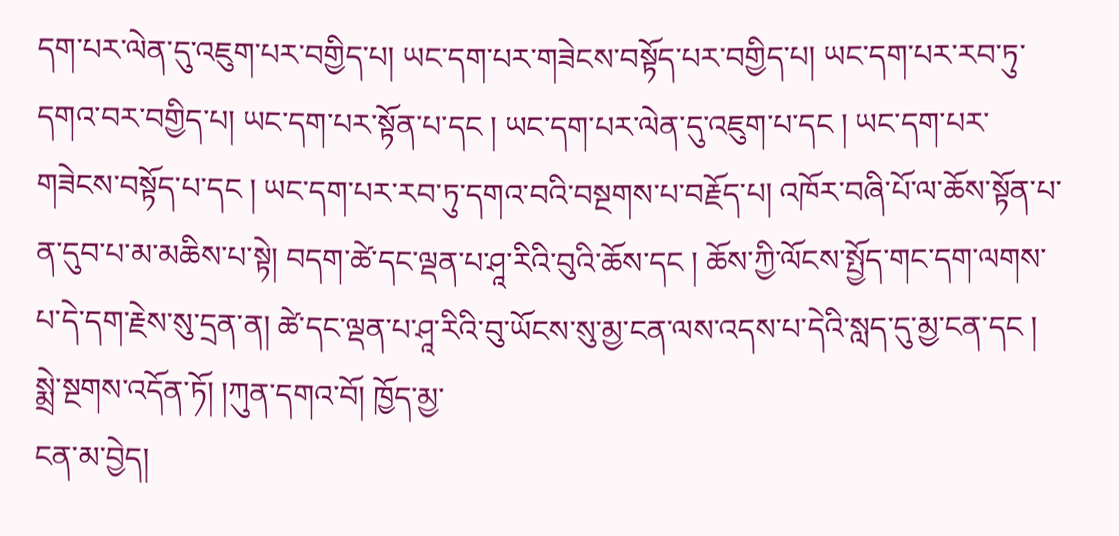དག་པར་ལེན་དུ་འཇུག་པར་བགྱིད་པ། ཡང་དག་པར་གཟེངས་བསྟོད་པར་བགྱིད་པ། ཡང་དག་པར་རབ་ཏུ་དགའ་བར་བགྱིད་པ། ཡང་དག་པར་སྟོན་པ་དང ། ཡང་དག་པར་ལེན་དུ་འཇུག་པ་དང ། ཡང་དག་པར་གཟེངས་བསྟོད་པ་དང ། ཡང་དག་པར་རབ་ཏུ་དགའ་བའི་བསྔགས་པ་བརྗོད་པ། འཁོར་བཞི་པོ་ལ་ཆོས་སྟོན་པ་ན་དུབ་པ་མ་མཆིས་པ་སྟེ། བདག་ཚེ་དང་ལྡན་པ་ཤཱ་རིའི་བུའི་ཆོས་དང ། ཆོས་ཀྱི་ལོངས་སྤྱོད་གང་དག་ལགས་པ་དེ་དག་རྗེས་སུ་དྲན་ན། ཚེ་དང་ལྡན་པ་ཤཱ་རིའི་བུ་ཡོངས་སུ་མྱ་ངན་ལས་འདས་པ་དེའི་སླད་དུ་མྱ་ངན་དང ། སྨྲེ་སྔགས་འདོན་ཏོ། །ཀུན་དགའ་བོ། ཁྱོད་མྱ་
ངན་མ་བྱེད།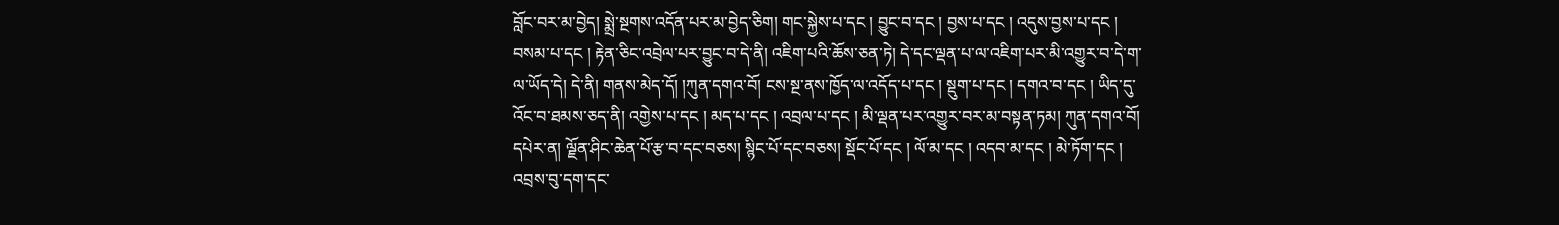བློང་བར་མ་བྱེད། སྨྲེ་སྔགས་འདོན་པར་མ་བྱེད་ཅིག། གང་སྐྱེས་པ་དང ། བྱུང་བ་དང ། བྱས་པ་དང ། འདུས་བྱས་པ་དང ། བསམ་པ་དང ། རྟེན་ཅིང་འབྲེལ་པར་བྱུང་བ་དེ་ནི། འཇིག་པའི་ཆོས་ཅན་ཏེ། དེ་དང་ལྡན་པ་ལ་འཇིག་པར་མི་འགྱུར་བ་དེ་ག་ལ་ཡོད་དེ། དེ་ནི། གནས་མེད་དོ། །ཀུན་དགའ་བོ། ངས་སྔ་ནས་ཁྱོད་ལ་འདོད་པ་དང ། སྡུག་པ་དང ། དགའ་བ་དང ། ཡིད་དུ་འོང་བ་ཐམས་ཅད་ནི། འགྱེས་པ་དང ། མད་པ་དང ། འབྲལ་པ་དང ། མི་ལྡན་པར་འགྱུར་བར་མ་བསྟན་ཏམ། ཀུན་དགའ་བོ། དཔེར་ན། ལྗོན་ཤིང་ཆེན་པོ་རྩ་བ་དང་བཅས། སྙིང་པོ་དང་བཅས། སྡོང་པོ་དང ། ལོ་མ་དང ། འདབ་མ་དང ། མེ་ཏོག་དང ། འབྲས་བུ་དག་དང་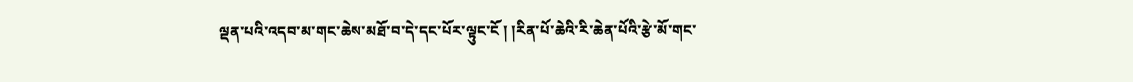ལྡན་པའི་འདབ་མ་གང་ཆེས་མཐོ་བ་དེ་དང་པོར་ལྟུང་ངོ ། །རིན་པོ་ཆེའི་རི་ཆེན་པོའི་རྩེ་མོ་གང་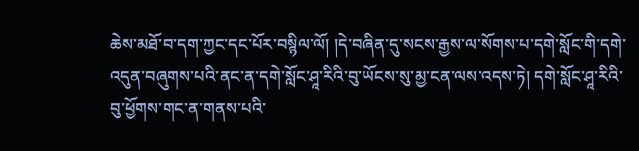ཆེས་མཐོ་བ་དག་ཀྱང་དང་པོར་བསྙིལ་ལོ། །དེ་བཞིན་དུ་སངས་རྒྱས་ལ་སོགས་པ་དགེ་སློང་གི་དགེ་འདུན་བཞུགས་པའི་ནང་ན་དགེ་སློང་ཤཱ་རིའི་བུ་ཡོངས་སུ་མྱ་ངན་ལས་འདས་ཏེ། དགེ་སློང་ཤཱ་རིའི་བུ་ཕྱོགས་གང་ན་གནས་པའི་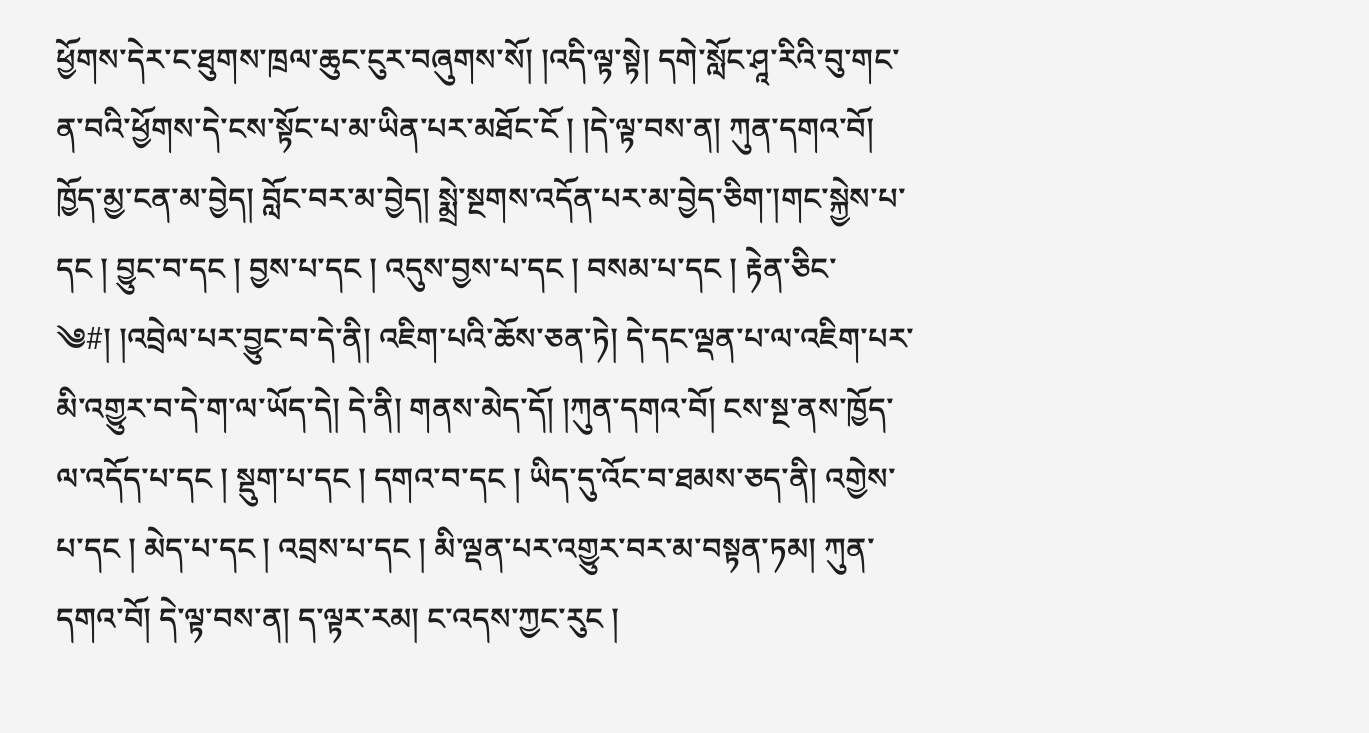ཕྱོགས་དེར་ང་ཐུགས་ཁྲལ་ཆུང་ངུར་བཞུགས་སོ། །འདི་ལྟ་སྟེ། དགེ་སློང་ཤཱ་རིའི་བུ་གང་ན་བའི་ཕྱོགས་དེ་ངས་སྟོང་པ་མ་ཡིན་པར་མཐོང་ངོ ། །དེ་ལྟ་བས་ན། ཀུན་དགའ་བོ། ཁྱོད་མྱ་ངན་མ་བྱེད། བློང་བར་མ་བྱེད། སྨྲེ་སྔགས་འདོན་པར་མ་བྱེད་ཅིག་།གང་སྐྱེས་པ་དང ། བྱུང་བ་དང ། བྱས་པ་དང ། འདུས་བྱས་པ་དང ། བསམ་པ་དང ། རྟེན་ཅིང་
༄#། །འབྲེལ་པར་བྱུང་བ་དེ་ནི། འཇིག་པའི་ཆོས་ཅན་ཏེ། དེ་དང་ལྡན་པ་ལ་འཇིག་པར་མི་འགྱུར་བ་དེ་ག་ལ་ཡོད་དེ། དེ་ནི། གནས་མེད་དོ། །ཀུན་དགའ་བོ། ངས་སྔ་ནས་ཁྱོད་ལ་འདོད་པ་དང ། སྡུག་པ་དང ། དགའ་བ་དང ། ཡིད་དུ་འོང་བ་ཐམས་ཅད་ནི། འགྱེས་པ་དང ། མེད་པ་དང ། འབྲས་པ་དང ། མི་ལྡན་པར་འགྱུར་བར་མ་བསྟན་ཏམ། ཀུན་དགའ་བོ། དེ་ལྟ་བས་ན། ད་ལྟར་རམ། ང་འདས་ཀྱང་རུང །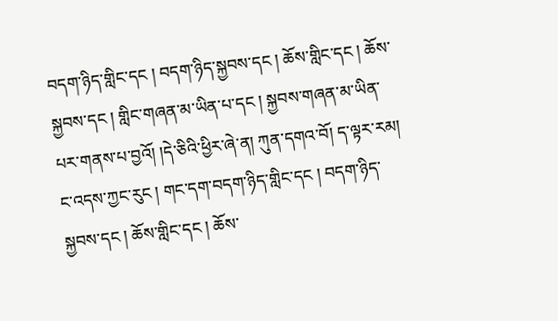བདག་ཉིད་གླིང་དང ། བདག་ཉིད་སྐྱབས་དང ། ཆོས་གླིང་དང ། ཆོས་སྐྱབས་དང ། གླིང་གཞན་མ་ཡིན་པ་དང ། སྐྱབས་གཞན་མ་ཡིན་པར་གནས་པ་བྱའོ། །དེ་ཅིའི་ཕྱིར་ཞེ་ན། ཀུན་དགའ་བོ། ད་ལྟར་རམ། ང་འདས་ཀྱང་རུང ། གང་དག་བདག་ཉིད་གླིང་དང ། བདག་ཉིད་སྐྱབས་དང ། ཆོས་གླིང་དང ། ཆོས་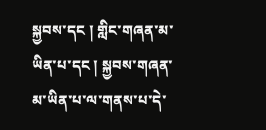སྐྱབས་དང ། གླིང་གཞན་མ་ཡིན་པ་དང ། སྐྱབས་གཞན་མ་ཡིན་པ་ལ་གནས་པ་དེ་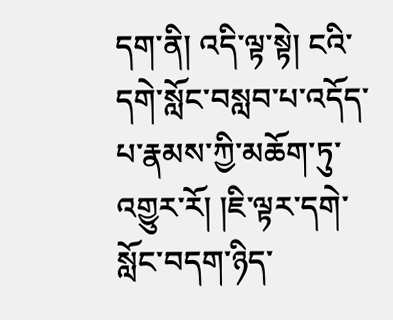དག་ནི། འདི་ལྟ་སྟེ། ངའི་དགེ་སློང་བསླབ་པ་འདོད་པ་རྣམས་ཀྱི་མཆོག་ཏུ་འགྱུར་རོ། །ཇི་ལྟར་དགེ་སློང་བདག་ཉིད་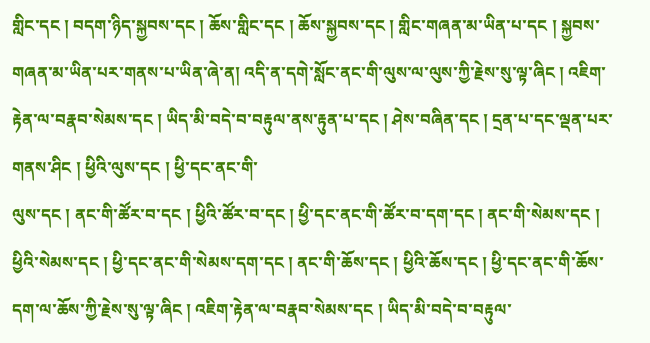གླིང་དང ། བདག་ཉིད་སྐྱབས་དང ། ཆོས་གླིང་དང ། ཆོས་སྐྱབས་དང ། གླིང་གཞན་མ་ཡིན་པ་དང ། སྐྱབས་གཞན་མ་ཡིན་པར་གནས་པ་ཡིན་ཞེ་ན། འདི་ན་དགེ་སློང་ནང་གི་ལུས་ལ་ལུས་ཀྱི་རྗེས་སུ་ལྟ་ཞིང ། འཇིག་རྟེན་ལ་བརྣབ་སེམས་དང ། ཡིད་མི་བདེ་བ་བརྟུལ་ནས་རྟུན་པ་དང ། ཤེས་བཞིན་དང ། དྲན་པ་དང་ལྡན་པར་གནས་ཤིང ། ཕྱིའི་ལུས་དང ། ཕྱི་དང་ནང་གི་
ལུས་དང ། ནང་གི་ཚོར་བ་དང ། ཕྱིའི་ཚོར་བ་དང ། ཕྱི་དང་ནང་གི་ཚོར་བ་དག་དང ། ནང་གི་སེམས་དང ། ཕྱིའི་སེམས་དང ། ཕྱི་དང་ནང་གི་སེམས་དག་དང ། ནང་གི་ཆོས་དང ། ཕྱིའི་ཆོས་དང ། ཕྱི་དང་ནང་གི་ཆོས་དག་ལ་ཆོས་ཀྱི་རྗེས་སུ་ལྟ་ཞིང ། འཇིག་རྟེན་ལ་བརྣབ་སེམས་དང ། ཡིད་མི་བདེ་བ་བརྟུལ་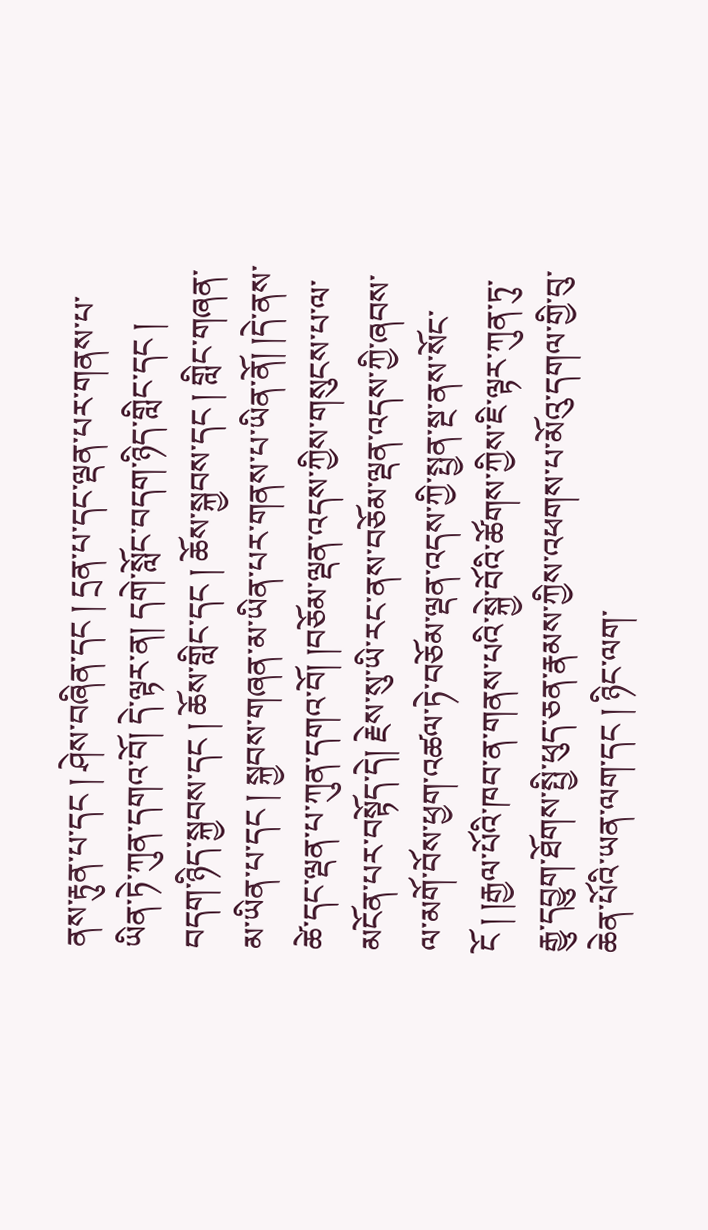ནས་རྟུན་པ་དང ། ཤེས་བཞིན་དང ། དྲན་པ་དང་ལྡན་པར་གནས་པ་ཡིན་ཏེ་ཀུན་དགའ་བོ། དེ་ལྟར་ན། དགེ་སློང་བདག་ཉིད་གླིང་དང ། བདག་ཉིད་སྐྱབས་དང ། ཆོས་གླིང་དང ། ཆོས་སྐྱབས་དང ། གླིང་གཞན་མ་ཡིན་པ་དང ། སྐྱབས་གཞན་མ་ཡིན་པར་གནས་པ་ཡིན་ནོ། །དེ་ནས་ཚེ་དང་ལྡན་པ་ཀུན་དགའ་བོ། །བཅོམ་ལྡན་འདས་ཀྱིས་གསུངས་པ་ལ་མངོན་པར་བསྟོད་དེ། རྗེས་སུ་ཡི་རང་ནས་བཅོམ་ལྡན་འདས་ཀྱི་ཞབས་ལ་མགོ་བོས་ཕྱག་འཚལ་ཏེ་བཅོམ་ལྡན་འདས་ཀྱི་སྤྱན་སྔ་ནས་སོང་ངོ ། །རྒྱལ་པོའི་ཁབ་ན་གནས་པའི་སྐྱེ་བོའི་ཚོགས་ཀྱིས་ཇི་ལྟར་ཀུན་ཏུ་རྒྱུ་དབྱུག་ཐོགས་སྤྱི་ཕུད་ཅན་རྣམས་ཀྱིས་འཕགས་པ་མོའུ་དགལ་གྱི་བུ་ཆེན་པོའི་ཡན་ལག་དང ། ཉིང་ལག་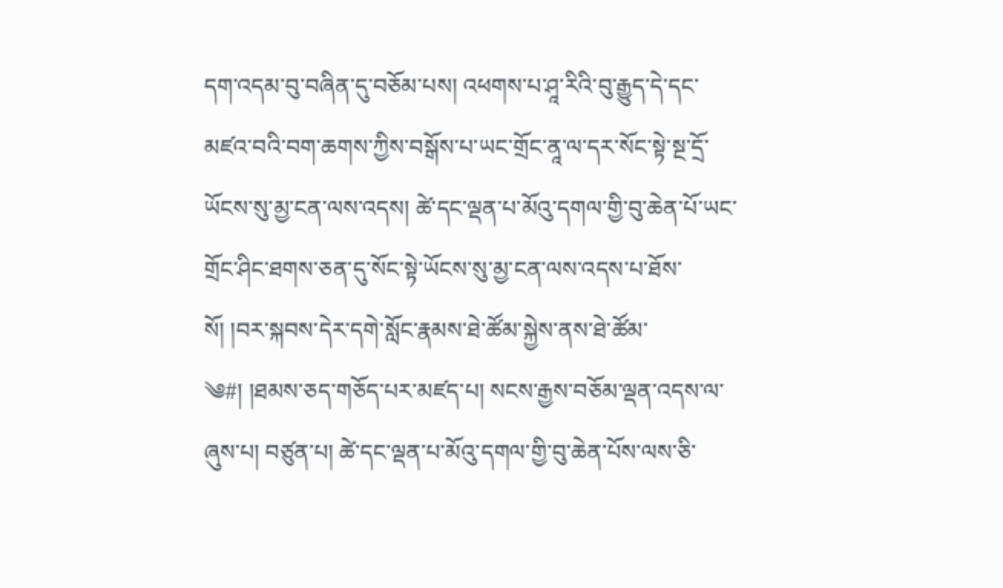དག་འདམ་བུ་བཞིན་དུ་བཅོམ་པས། འཕགས་པ་ཤཱ་རིའི་བུ་རྒྱུད་དེ་དང་མཛའ་བའི་བག་ཆགས་ཀྱིས་བསྒོས་པ་ཡང་གྲོང་ནཱ་ལ་དར་སོང་སྟེ་སྔ་དྲོ་ཡོངས་སུ་མྱ་ངན་ལས་འདས། ཚེ་དང་ལྡན་པ་མོའུ་དགལ་གྱི་བུ་ཆེན་པོ་ཡང་གྲོང་ཤིང་ཐགས་ཅན་དུ་སོང་སྟེ་ཡོངས་སུ་མྱ་ངན་ལས་འདས་པ་ཐོས་སོ། །བར་སྐབས་དེར་དགེ་སློང་རྣམས་ཐེ་ཚོམ་སྐྱེས་ནས་ཐེ་ཚོམ་
༄#། །ཐམས་ཅད་གཅོད་པར་མཛད་པ། སངས་རྒྱས་བཅོམ་ལྡན་འདས་ལ་ཞུས་པ། བཙུན་པ། ཚེ་དང་ལྡན་པ་མོའུ་དགལ་གྱི་བུ་ཆེན་པོས་ལས་ཅི་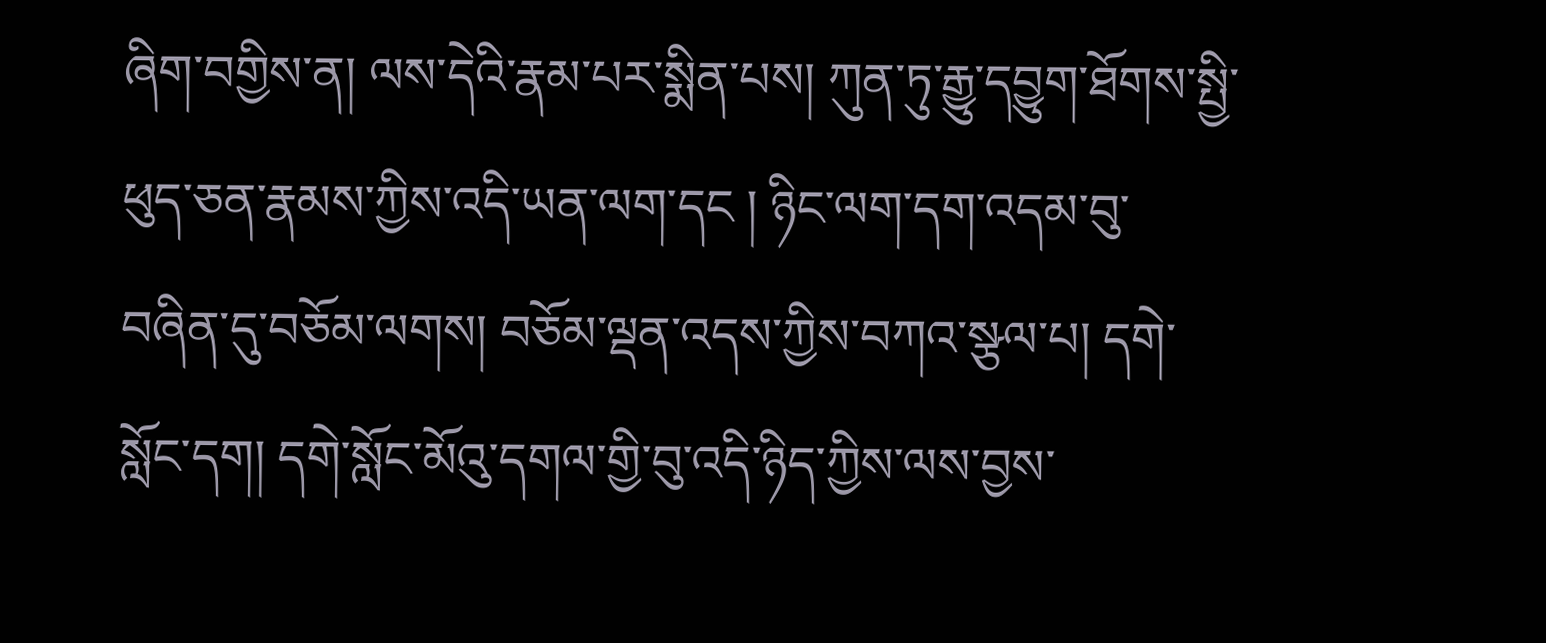ཞིག་བགྱིས་ན། ལས་དེའི་རྣམ་པར་སྨིན་པས། ཀུན་ཏུ་རྒྱུ་དབྱུག་ཐོགས་སྤྱི་ཕུད་ཅན་རྣམས་ཀྱིས་འདི་ཡན་ལག་དང ། ཉིང་ལག་དག་འདམ་བུ་བཞིན་དུ་བཅོམ་ལགས། བཅོམ་ལྡན་འདས་ཀྱིས་བཀའ་སྩལ་པ། དགེ་སློང་དག། དགེ་སློང་མོའུ་དགལ་གྱི་བུ་འདི་ཉིད་ཀྱིས་ལས་བྱས་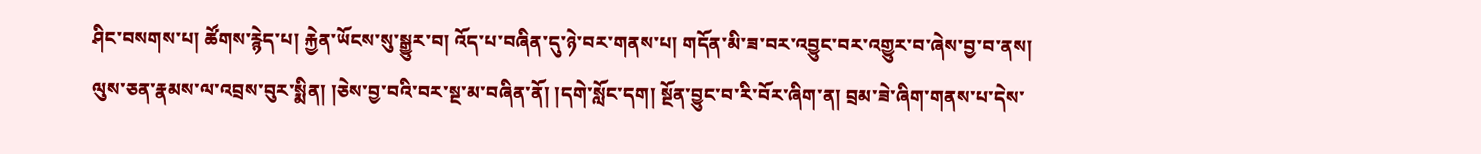ཤིང་བསགས་པ། ཚོགས་རྙེད་པ། རྐྱེན་ཡོངས་སུ་སྒྱུར་བ། འོད་པ་བཞིན་དུ་ཉེ་བར་གནས་པ། གདོན་མི་ཟ་བར་འབྱུང་བར་འགྱུར་བ་ཞེས་བྱ་བ་ནས། ལུས་ཅན་རྣམས་ལ་འབྲས་བུར་སྨིན། །ཅེས་བྱ་བའི་བར་སྔ་མ་བཞིན་ནོ། །དགེ་སློང་དག། སྔོན་བྱུང་བ་རི་བོར་ཞིག་ན། བྲམ་ཟེ་ཞིག་གནས་པ་དེས་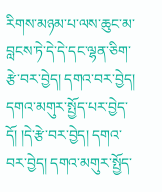རིགས་མཉམ་པ་ལས་ཆུང་མ་བླངས་ཏེ་དེ་དེ་དང་ལྷན་ཅིག་རྩེ་བར་བྱེད། དགའ་བར་བྱེད། དགའ་མགུར་སྤྱོད་པར་བྱེད་དོ། །དེ་རྩེ་བར་བྱེད། དགའ་བར་བྱེད། དགའ་མགུར་སྤྱོད་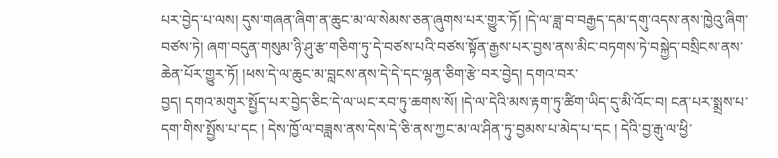པར་བྱེད་པ་ལས། དུས་གཞན་ཞིག་ན་ཆུང་མ་ལ་སེམས་ཅན་ཞུགས་པར་གྱུར་ཏོ། །དེ་ལ་ཟླ་བ་བརྒྱད་དམ་དགུ་འདས་ནས་ཁྱེའུ་ཞིག་བཙས་ཏེ། ཞག་བདུན་གསུམ་ཉི་ཤུ་རྩ་གཅིག་ཏུ་དེ་བཙས་པའི་བཙས་སྟོན་རྒྱས་པར་བྱས་ནས་མིང་བཏགས་ཏེ་བསྐྱེད་བསྲིངས་ནས་ཆེན་པོར་གྱུར་ཏོ། །ཕས་དེ་ལ་ཆུང་མ་བླངས་ནས་དེ་དེ་དང་ལྷན་ཅིག་རྩེ་བར་བྱེད། དགའ་བར་
བྱད། དགའ་མགུར་སྤྱོད་པར་བྱེད་ཅིང་དེ་ལ་ཡང་རབ་ཏུ་ཆགས་སོ། །དེ་ལ་དེའི་མས་རྟག་ཏུ་ཚིག་ཡིད་དུ་མི་འོང་བ། ངན་པར་སྨྲས་པ་དག་གིས་སྤྱོས་པ་དང ། དེས་ཁྱོ་ལ་བཟླས་ནས་དེས་དེ་ཅི་ནས་ཀྱང་མ་ལ་ཤིན་ཏུ་བྱམས་པ་མེད་པ་དང ། དེའི་བྱ་རྒུ་ལ་ཕྱི་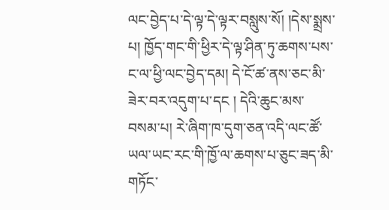ལང་བྱེད་པ་དེ་ལྟ་དེ་ལྟར་བསླུས་སོ། །དེས་སྨྲས་པ། ཁྱོད་གང་གི་ཕྱིར་དེ་ལྟ་ཤིན་ཏུ་ཆགས་པས་ང་ལ་ཕྱི་ལང་བྱེད་དམ། དེ་ངོ་ཚ་ནས་ཅང་མི་ཟེར་བར་འདུག་པ་དང ། དེའི་ཆུང་མས་བསམ་པ། རེ་ཞིག་ཁ་དུག་ཅན་འདི་ལང་ཚོ་ཡལ་ཡང་རང་གི་ཁྱོ་ལ་ཆགས་པ་ཅུང་ཟད་མི་གཏོང་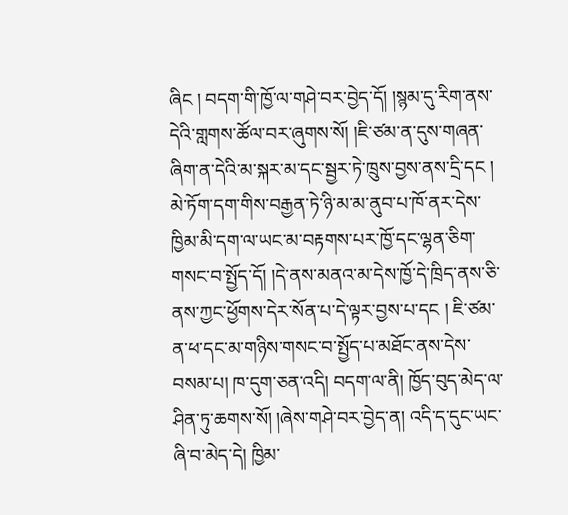ཞིང ། བདག་གི་ཁྱོ་ལ་གཤེ་བར་བྱེད་དོ། །སྙམ་དུ་རིག་ནས་དེའི་གླགས་ཚོལ་བར་ཞུགས་སོ། །ཇི་ཙམ་ན་དུས་གཞན་ཞིག་ན་དེའི་མ་སྐར་མ་དང་སྦྱར་ཏེ་ཁྲུས་བྱས་ནས་དྲི་དང ། མེ་ཏོག་དག་གིས་བརྒྱན་ཏེ་ཉི་མ་མ་ནུབ་པ་ཁོ་ནར་དེས་ཁྱིམ་མི་དག་ལ་ཡང་མ་བརྟགས་པར་ཁྱོ་དང་ལྷན་ཅིག་གསང་བ་སྤྱོད་དོ། །དེ་ནས་མནའ་མ་དེས་ཁྱོ་དེ་ཁྲིད་ནས་ཅི་ནས་ཀྱང་ཕྱོགས་དེར་སོན་པ་དེ་ལྟར་བྱས་པ་དང ། ཇི་ཙམ་ན་ཕ་དང་མ་གཉིས་གསང་བ་སྤྱོད་པ་མཐོང་ནས་དེས་བསམ་པ། ཁ་དུག་ཅན་འདི། བདག་ལ་ནི། ཁྱོད་བུད་མེད་ལ་ཤིན་ཏུ་ཆགས་སོ། །ཞེས་གཤེ་བར་བྱེད་ན། འདི་ད་དུང་ཡང་ཞི་བ་མེད་དེ། ཁྱིམ་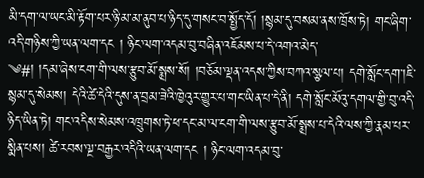མི་དག་ལ་ཡང་མི་རྟོག་པར་ཉི་མ་མ་ནུབ་པ་ཉིད་དུ་གསང་བ་སྤྱོད་དོ། །སྙམ་དུ་བསམ་ནས་ཁྲོས་ཏེ། གང་ཞིག་འདི་གཉིས་ཀྱི་ཡན་ལག་དང ། ཉིང་ལག་འདམ་བུ་བཞིན་འཇོམས་པ་དེ་འགའ་མེད་
༄#། །དམ་ཞེས་ངག་གི་ལས་རྩུབ་མོ་སྨྲས་སོ། །བཅོམ་ལྡན་འདས་ཀྱིས་བཀའ་སྩལ་པ། དགེ་སློང་དག་།ཇི་སྙམ་དུ་སེམས། དེའི་ཚེ་དེའི་དུས་ན་བྲམ་ཟེའི་ཁྱེའུར་གྱུར་པ་གང་ཡིན་པ་དེ་ནི། དགེ་སློང་མོའུ་དགལ་གྱི་བུ་འདི་ཉིད་ཡིན་ཏེ། གང་འདིས་སེམས་འཁྲུགས་ཏེ་ཕ་དང་མ་ལ་ངག་གི་ལས་རྩུབ་མོ་སྨྲས་པ་དེའི་ལས་ཀྱི་རྣམ་པར་སྨིན་པས། ཚེ་རབས་ལྔ་བརྒྱར་འདིའི་ཡན་ལག་དང ། ཉིང་ལག་འདམ་བུ་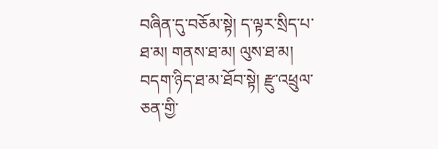བཞིན་དུ་བཅོམ་སྟེ། ད་ལྟར་སྲིད་པ་ཐ་མ། གནས་ཐ་མ། ལུས་ཐ་མ། བདག་ཉིད་ཐ་མ་ཐོབ་སྟེ། རྫུ་འཕྲུལ་ཅན་གྱི་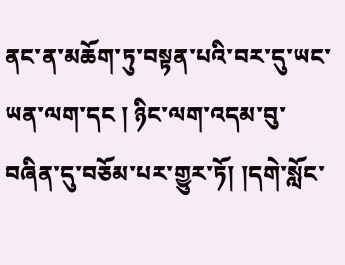ནང་ན་མཆོག་ཏུ་བསྟན་པའི་བར་དུ་ཡང་ཡན་ལག་དང ། ཉིང་ལག་འདམ་བུ་བཞིན་དུ་བཅོམ་པར་གྱུར་ཏོ། །དགེ་སློང་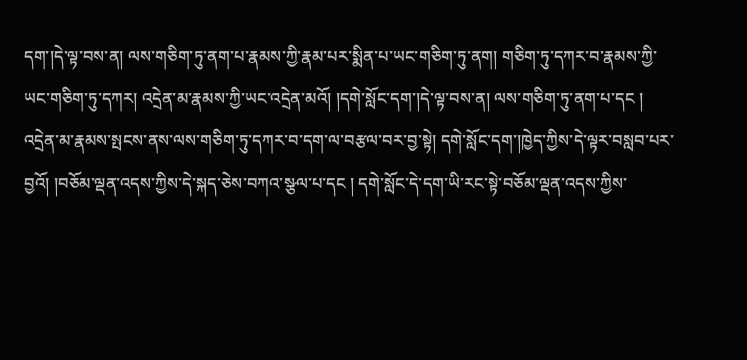དག་།དེ་ལྟ་བས་ན། ལས་གཅིག་ཏུ་ནག་པ་རྣམས་ཀྱི་རྣམ་པར་སྨིན་པ་ཡང་གཅིག་ཏུ་ནག། གཅིག་ཏུ་དཀར་བ་རྣམས་ཀྱི་ཡང་གཅིག་ཏུ་དཀར། འདྲེན་མ་རྣམས་ཀྱི་ཡང་འདྲེན་མའོ། །དགེ་སློང་དག་།དེ་ལྟ་བས་ན། ལས་གཅིག་ཏུ་ནག་པ་དང ། འདྲེན་མ་རྣམས་སྤངས་ནས་ལས་གཅིག་ཏུ་དཀར་བ་དག་ལ་བརྩལ་བར་བྱ་སྟེ། དགེ་སློང་དག་།ཁྱེད་ཀྱིས་དེ་ལྟར་བསླབ་པར་བྱའོ། །བཅོམ་ལྡན་འདས་ཀྱིས་དེ་སྐད་ཅེས་བཀའ་སྩལ་པ་དང ། དགེ་སློང་དེ་དག་ཡི་རང་སྟེ་བཅོམ་ལྡན་འདས་ཀྱིས་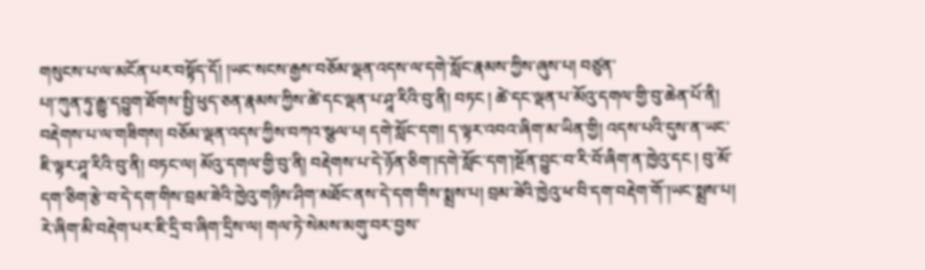གསུངས་པ་ལ་མངོན་པར་བསྟོད་དོ། །ཡང་སངས་རྒྱས་བཅོམ་ལྡན་འདས་ལ་དགེ་སློང་རྣམས་ཀྱིས་ཞུས་པ། བཙུན་
པ།་ཀུན་ཏུ་རྒྱུ་དབྱུག་ཐོགས་སྤྱི་ཕུད་ཅན་རྣམས་ཀྱིས་ཚེ་དང་ལྡན་པ་ཤཱ་རིའི་བུ་ནི། བཏང ། ཚེ་དང་ལྡན་པ་མོའུ་དགལ་གྱི་བུ་ཆེན་པོ་ནི། བརྡེགས་པ་ལ་གཟིགས། བཅོམ་ལྡན་འདས་ཀྱིས་བཀའ་སྩལ་པ། དགེ་སློང་དག། ད་ལྟར་འབའ་ཞིག་མ་ཡིན་གྱི། འདས་པའི་དུས་ན་ཡང་ཇི་ལྟར་ཤཱ་རིའི་བུ་ནི། བཏང་ལ། མོའུ་དགལ་གྱི་བུ་ནི། བརྡེགས་པ་དེ་ཉོན་ཅིག་།དགེ་སློང་དག་།སྔོན་བྱུང་བ་རི་བོ་ཞིག་ན་ཁྱེའུ་དང ། བུ་མོ་དག་ཅིག་རྩེ་བ་དེ་དག་གིས་བྲམ་ཟེའི་ཁྱེའུ་གཉིས་ཤིག་མཐོང་ནས་དེ་དག་གིས་སྨྲས་པ། བྲམ་ཟེའི་ཁྱེའུ་ཕ་བི་དག་བརྡེག་གོ་།ཡང་སྨྲས་པ། རེ་ཞིག་མི་བརྡེག་པར་ཇི་དྲི་བ་ཞིག་དྲིས་ལ། གལ་ཏེ་སེམས་མགུ་བར་བྱས་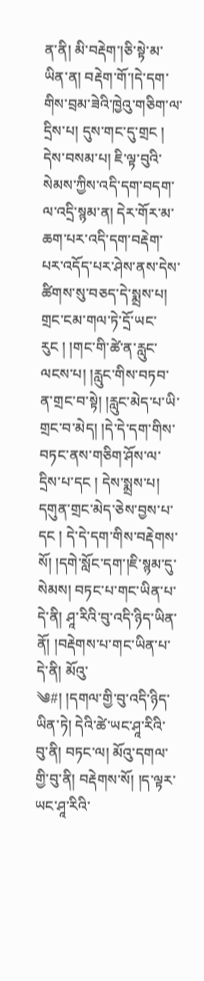ན་ནི། མི་བརྡེག་།ཅི་སྟེ་མ་ཡིན་ན། བརྡེག་གོ་།དེ་དག་གིས་བྲམ་ཟེའི་ཁྱེའུ་གཅིག་ལ་དྲིས་པ། དུས་གང་དུ་གྲང ། དེས་བསམ་པ། ཇི་ལྟ་བུའི་སེམས་ཀྱིས་འདི་དག་བདག་ལ་འདྲི་སྙམ་ན། དེར་གོར་མ་ཆག་པར་འདི་དག་བརྡེག་པར་འདོད་པར་ཤེས་ནས་དེས་ཚིགས་སུ་བཅད་དེ་སྨྲས་པ། གྲང་ངམ་གལ་ཏེ་དྲོ་ཡང་རུང ། །གང་གི་ཚེ་ན་རླུང་ལངས་པ། །རླུང་གིས་བཏབ་ན་གྲང་བ་སྟེ། །རླུང་མེད་པ་ཡི་གྲང་བ་མེད། །དེ་དེ་དག་གིས་བཏང་ནས་གཅིག་ཤོས་ལ་དྲིས་པ་དང ། དེས་སྨྲས་པ། དགུན་གྲང་མེད་ཅེས་བྱས་པ་དང ། དེ་དེ་དག་གིས་བརྡེགས་སོ། །དགེ་སློང་དག་།ཇི་སྙམ་དུ་སེམས། བཏང་པ་གང་ཡིན་པ་དེ་ནི། ཤཱ་རིའི་བུ་འདི་ཉིད་ཡིན་ནོ། །བརྡེགས་པ་གང་ཡིན་པ་དེ་ནི། མོའུ་
༄#། །དགལ་གྱི་བུ་འདི་ཉིད་ཡིན་ཏེ། དེའི་ཚེ་ཡང་ཤཱ་རིའི་བུ་ནི། བཏང་ལ། མོའུ་དགལ་གྱི་བུ་ནི། བརྡེགས་སོ། །ད་ལྟར་ཡང་ཤཱ་རིའི་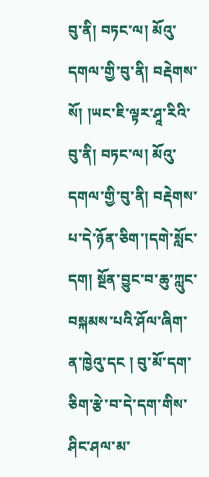བུ་ནི། བཏང་ལ། མོའུ་དགལ་གྱི་བུ་ནི། བརྡེགས་སོ། །ཡང་ཇི་ལྟར་ཤཱ་རིའི་བུ་ནི། བཏང་ལ། མོའུ་དགལ་གྱི་བུ་ནི། བརྡེགས་པ་དེ་ཉོན་ཅིག་།དགེ་སློང་དག། སྔོན་བྱུང་བ་ཆུ་ཀླུང་བསྐམས་པའི་ཤོལ་ཞིག་ན་ཁྱེའུ་དང ། བུ་མོ་དག་ཅིག་རྩེ་བ་དེ་དག་གིས་ཤིང་ཤལ་མ་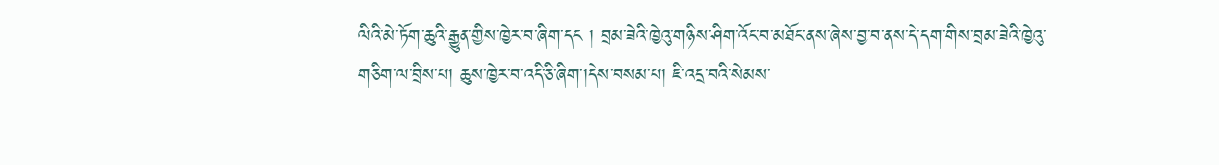ལིའི་མེ་ཏོག་ཆུའི་རྒྱུན་གྱིས་ཁྱེར་བ་ཞིག་དང ། བྲམ་ཟེའི་ཁྱེའུ་གཉིས་ཤིག་འོང་བ་མཐོང་ནས་ཞེས་བྱ་བ་ནས་དེ་དག་གིས་བྲམ་ཟེའི་ཁྱེའུ་གཅིག་ལ་བྲིས་པ། ཆུས་ཁྱེར་བ་འདི་ཅི་ཞིག་།དེས་བསམ་པ། ཇི་འདྲ་བའི་སེམས་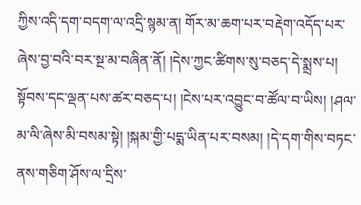ཀྱིས་འདི་དག་བདག་ལ་འདྲི་སྙམ་ན། གོར་མ་ཆག་པར་བརྡེག་འདོད་པར་ཞེས་བྱ་བའི་བར་སྔ་མ་བཞིན་ནོ། །དེས་ཀྱང་ཚིགས་སུ་བཅད་དེ་སྨྲས་པ། སྟོབས་དང་ལྡན་པས་ཚར་བཅད་པ། །ངེས་པར་འབྱུང་བ་ཚོལ་བ་ཡིས། །ཤལ་མ་ལི་ཞེས་མི་བསམ་སྟེ། །སྐམ་གྱི་པདྨ་ཡིན་པར་བསམ། །དེ་དག་གིས་བཏང་ནས་གཅིག་ཤོས་ལ་དྲིས་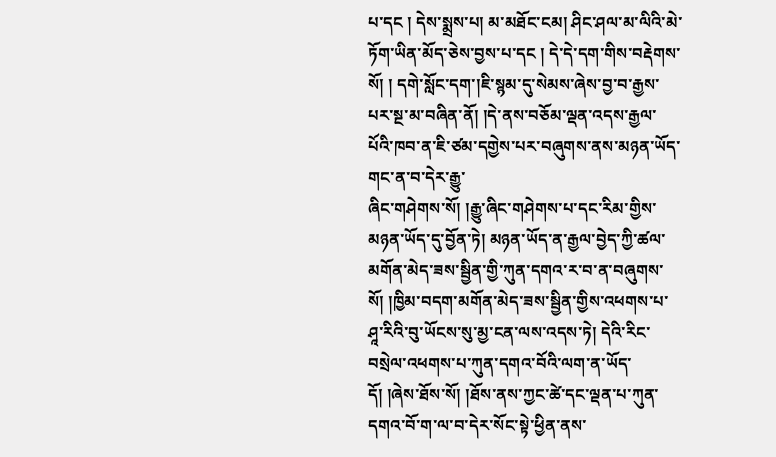པ་དང ། དེས་སྨྲས་པ། མ་མཐོང་ངམ། ཤིང་ཤལ་མ་ལིའི་མེ་ཏོག་ཡིན་མོད་ཅེས་བྱས་པ་དང ། དེ་དེ་དག་གིས་བརྡེགས་སོ། ། དགེ་སློང་དག་།ཇི་སྙམ་དུ་སེམས་ཞེས་བྱ་བ་རྒྱས་པར་སྔ་མ་བཞིན་ནོ། །དེ་ནས་བཅོམ་ལྡན་འདས་རྒྱལ་པོའི་ཁབ་ན་ཇི་ཙམ་དགྱེས་པར་བཞུགས་ནས་མཉན་ཡོད་གང་ན་བ་དེར་རྒྱུ་
ཞིང་གཤེགས་སོ། །རྒྱུ་ཞིང་གཤེགས་པ་དང་རིམ་གྱིས་མཉན་ཡོད་དུ་བྱོན་ཏེ། མཉན་ཡོད་ན་རྒྱལ་བྱེད་ཀྱི་ཚལ་མགོན་མེད་ཟས་སྦྱིན་གྱི་ཀུན་དགའ་ར་བ་ན་བཞུགས་སོ། །ཁྱིམ་བདག་མགོན་མེད་ཟས་སྦྱིན་གྱིས་འཕགས་པ་ཤཱ་རིའི་བུ་ཡོངས་སུ་མྱ་ངན་ལས་འདས་ཏེ། དེའི་རིང་བསྲེལ་འཕགས་པ་ཀུན་དགའ་བོའི་ལག་ན་ཡོད་དོ། །ཞེས་ཐོས་སོ། །ཐོས་ནས་ཀྱང་ཚེ་དང་ལྡན་པ་ཀུན་དགའ་བོ་ག་ལ་བ་དེར་སོང་སྟེ་ཕྱིན་ནས་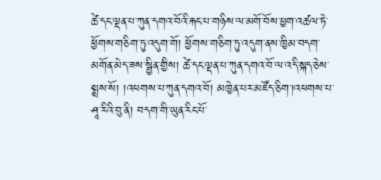ཚེ་དང་ལྡན་པ་ཀུན་དགའ་བོའི་རྐང་པ་གཉིས་ལ་མགོ་བོས་ཕྱག་འཚལ་ཏེ་ཕྱོགས་གཅིག་ཏུ་འདུག་གོ། ཕྱོགས་གཅིག་ཏུ་འདུག་ནས་ཁྱིམ་བདག་མགོན་མེད་ཟས་སྦྱིན་གྱིས། ཚེ་དང་ལྡན་པ་ཀུན་དགའ་བོ་ལ་འདི་སྐད་ཅེས་སྨྲས་སོ། །འཕགས་པ་ཀུན་དགའ་བོ། མཁྱེན་པར་མཛོད་ཅིག་།འཕགས་པ་ཤཱ་རིའི་བུ་ནི། བདག་གི་ཡུན་རིང་པོ་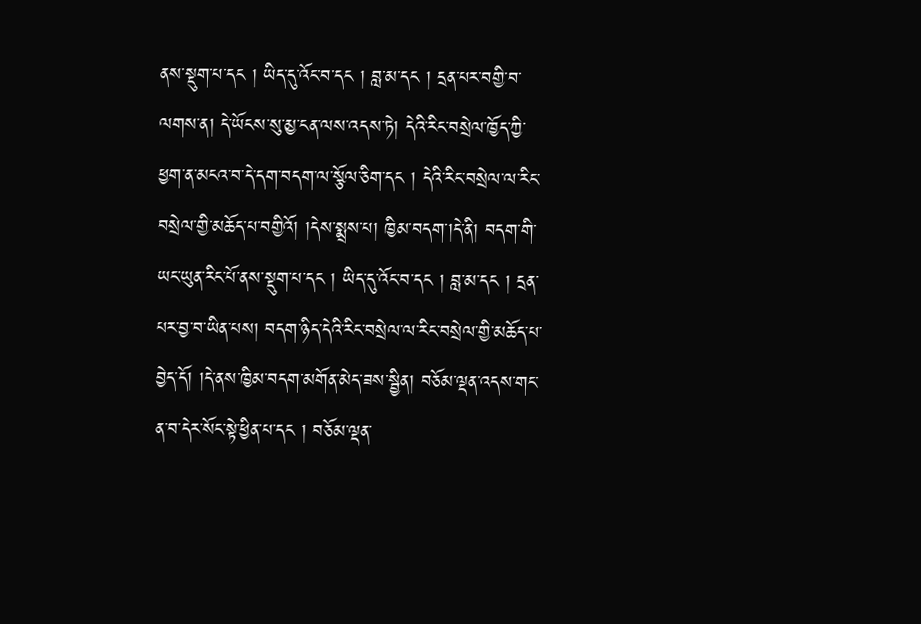ནས་སྡུག་པ་དང ། ཡིད་དུ་འོང་བ་དང ། བླ་མ་དང ། དྲན་པར་བགྱི་བ་ལགས་ན། དེ་ཡོངས་སུ་མྱ་ངན་ལས་འདས་ཏེ། དེའི་རིང་བསྲེལ་ཁྱོད་ཀྱི་ཕྱག་ན་མངའ་བ་དེ་དག་བདག་ལ་སྩོལ་ཅིག་དང ། དེའི་རིང་བསྲེལ་ལ་རིང་བསྲེལ་གྱི་མཆོད་པ་བགྱིའོ། །དེས་སྨྲས་པ། ཁྱིམ་བདག་།དེ་ནི། བདག་གི་ཡང་ཡུན་རིང་པོ་ནས་སྡུག་པ་དང ། ཡིད་དུ་འོང་བ་དང ། བླ་མ་དང ། དྲན་པར་བྱ་བ་ཡིན་པས། བདག་ཉིད་དེའི་རིང་བསྲེལ་ལ་རིང་བསྲེལ་གྱི་མཆོད་པ་བྱེད་དོ། །དེ་ནས་ཁྱིམ་བདག་མགོན་མེད་ཟས་སྦྱིན། བཅོམ་ལྡན་འདས་གང་ན་བ་དེར་སོང་སྟེ་ཕྱིན་པ་དང ། བཅོམ་ལྡན་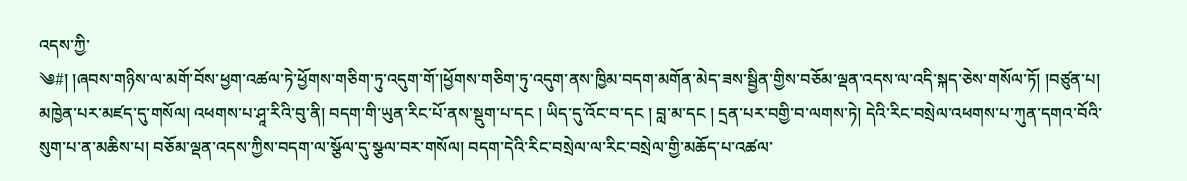འདས་ཀྱི་
༄#། །ཞབས་གཉིས་ལ་མགོ་བོས་ཕྱག་འཚལ་ཏེ་ཕྱོགས་གཅིག་ཏུ་འདུག་གོ་།ཕྱོགས་གཅིག་ཏུ་འདུག་ནས་ཁྱིམ་བདག་མགོན་མེད་ཟས་སྦྱིན་གྱིས་བཅོམ་ལྡན་འདས་ལ་འདི་སྐད་ཅེས་གསོལ་ཏོ། །བཙུན་པ། མཁྱེན་པར་མཛད་དུ་གསོལ། འཕགས་པ་ཤཱ་རིའི་བུ་ནི། བདག་གི་ཡུན་རིང་པོ་ནས་སྡུག་པ་དང ། ཡིད་དུ་འོང་བ་དང ། བླ་མ་དང ། དྲན་པར་བགྱི་བ་ལགས་ཏེ། དེའི་རིང་བསྲེལ་འཕགས་པ་ཀུན་དགའ་བོའི་སུག་པ་ན་མཆིས་པ། བཅོམ་ལྡན་འདས་ཀྱིས་བདག་ལ་སྩོལ་དུ་སྩལ་བར་གསོལ། བདག་དེའི་རིང་བསྲེལ་ལ་རིང་བསྲེལ་གྱི་མཆོད་པ་འཚལ་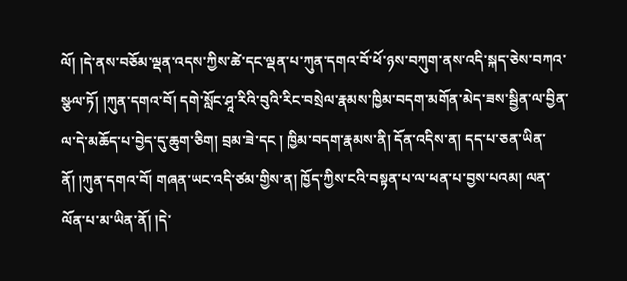ལོ། །དེ་ནས་བཅོམ་ལྡན་འདས་ཀྱིས་ཚེ་དང་ལྡན་པ་ཀུན་དགའ་བོ་ཕོ་ཉས་བཀུག་ནས་འདི་སྐད་ཅེས་བཀའ་སྩལ་ཏོ། །ཀུན་དགའ་བོ། དགེ་སློང་ཤཱ་རིའི་བུའི་རིང་བསྲེལ་རྣམས་ཁྱིམ་བདག་མགོན་མེད་ཟས་སྦྱིན་ལ་བྱིན་ལ་དེ་མཆོད་པ་བྱེད་དུ་ཆུག་ཅིག། བྲམ་ཟེ་དང ། ཁྱིམ་བདག་རྣམས་ནི། དོན་འདིས་ན། དད་པ་ཅན་ཡིན་ནོ། །ཀུན་དགའ་བོ། གཞན་ཡང་འདི་ཙམ་གྱིས་ན། ཁྱོད་ཀྱིས་ངའི་བསྟན་པ་ལ་ཕན་པ་བྱས་པའམ། ལན་ལོན་པ་མ་ཡིན་ནོ། །དེ་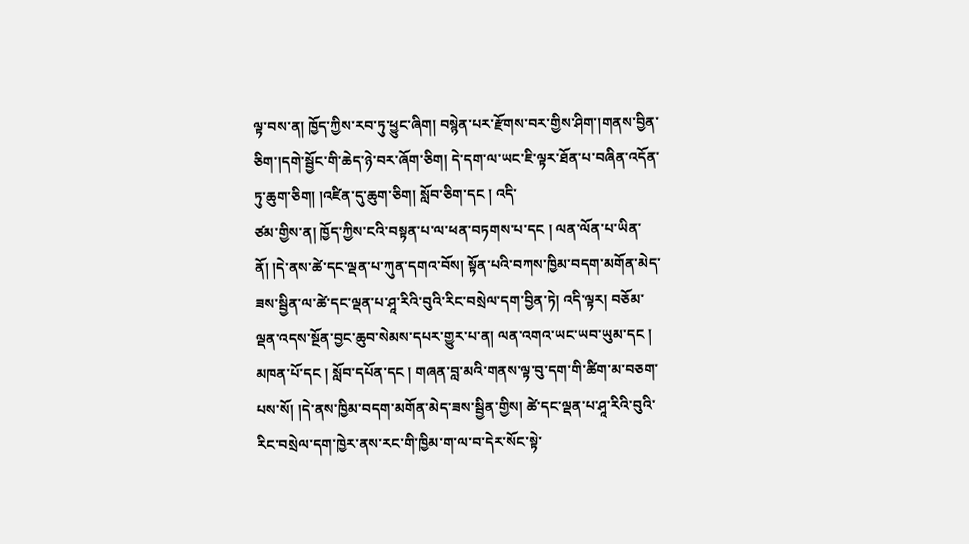ལྟ་བས་ན། ཁྱོད་ཀྱིས་རབ་ཏུ་ཕྱུང་ཞིག། བསྙེན་པར་རྫོགས་བར་གྱིས་ཤིག་།གནས་བྱིན་ཅིག་།དགེ་སྦྱོང་གི་ཆེད་ཉེ་བར་ཞོག་ཅིག། དེ་དག་ལ་ཡང་ཇི་ལྟར་ཐོན་པ་བཞིན་འདོན་ཏུ་ཆུག་ཅིག། །འཛིན་དུ་ཆུག་ཅིག། སློབ་ཅིག་དང ། འདི་
ཙམ་གྱིས་ན། ཁྱོད་ཀྱིས་ངའི་བསྟན་པ་ལ་ཕན་བཏགས་པ་དང ། ལན་ལོན་པ་ཡིན་ནོ། །དེ་ནས་ཚེ་དང་ལྡན་པ་ཀུན་དགའ་བོས། སྟོན་པའི་བཀས་ཁྱིམ་བདག་མགོན་མེད་ཟས་སྦྱིན་ལ་ཚེ་དང་ལྡན་པ་ཤཱ་རིའི་བུའི་རིང་བསྲེལ་དག་བྱིན་ཏེ། འདི་ལྟར། བཅོམ་ལྡན་འདས་སྔོན་བྱང་ཆུབ་སེམས་དཔར་གྱུར་པ་ན། ལན་འགའ་ཡང་ཡབ་ཡུམ་དང ། མཁན་པོ་དང ། སློབ་དཔོན་དང ། གཞན་བླ་མའི་གནས་ལྟ་བུ་དག་གི་ཚིག་མ་བཅག་པས་སོ། །དེ་ནས་ཁྱིམ་བདག་མགོན་མེད་ཟས་སྦྱིན་གྱིས། ཚེ་དང་ལྡན་པ་ཤཱ་རིའི་བུའི་རིང་བསྲེལ་དག་ཁྱེར་ནས་རང་གི་ཁྱིམ་ག་ལ་བ་དེར་སོང་སྟེ་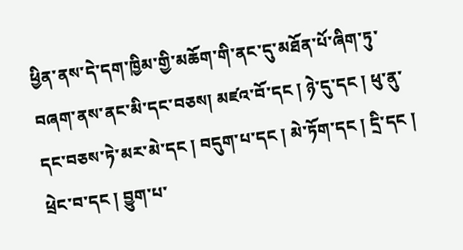ཕྱིན་ནས་དེ་དག་ཁྱིམ་གྱི་མཆོག་གི་ནང་དུ་མཐོན་པོ་ཞིག་ཏུ་བཞག་ནས་ནང་མི་དང་བཅས། མཛའ་བོ་དང ། ཉེ་དུ་དང ། ཕུ་ནུ་དང་བཅས་ཏེ་མར་མེ་དང ། བདུག་པ་དང ། མེ་ཏོག་དང ། དྲི་དང ། ཕྲེང་བ་དང ། བྱུག་པ་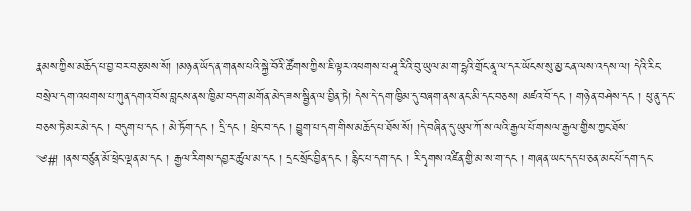རྣམས་ཀྱིས་མཆོད་པ་བྱ་བར་བརྩམས་སོ། །མཉན་ཡོད་ན་གནས་པའི་སྐྱེ་བོའི་ཚོགས་ཀྱིས་ཇི་ལྟར་འཕགས་པ་ཤཱ་རིའི་བུ་ཡུལ་མ་ག་དྷའི་གྲོང་ནཱ་ལ་དར་ཡོངས་སུ་མྱ་ངན་ལས་འདས་ལ། དེའི་རིང་བསྲེལ་དག་འཕགས་པ་ཀུན་དགའ་བོས་བླངས་ནས་ཁྱིམ་བདག་མགོན་མེད་ཟས་སྦྱིན་ལ་བྱིན་ཏེ། དེས་དེ་དག་ཁྱིམ་དུ་བཞག་ནས་ནང་མི་དང་བཅས། མཛའ་བོ་དང ། གཉེན་བཤེས་དང ། ཕུ་ནུ་དང་བཅས་ཏེ་མར་མེ་དང ། བདུག་པ་དང ། མེ་ཏོག་དང ། དྲི་དང ། ཕྲེང་བ་དང ། བྱུག་པ་དག་གིས་མཆོད་པ་ཐོས་སོ། །དེ་བཞིན་དུ་ཡུལ་ཀོ་ས་ལའི་རྒྱལ་པོ་གསལ་རྒྱལ་གྱིས་ཀྱང་ཐོས་
༄#། །ནས་བཙུན་མོ་ཕྲེང་ལྡན་མ་དང ། རྒྱལ་རིགས་དབྱར་ཚུལ་མ་དང ། དྲང་སྲོང་བྱིན་དང ། རྙིང་པ་དག་དང ། རི་དྭགས་འཛིན་གྱི་མ་ས་ག་དང ། གཞན་ཡང་དད་པ་ཅན་མང་པོ་དག་དང་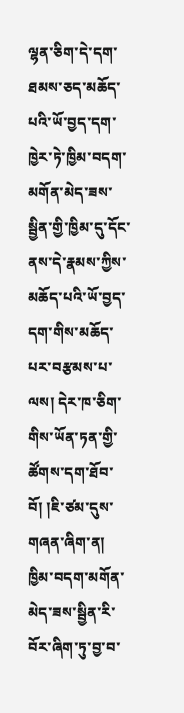ལྷན་ཅིག་དེ་དག་ཐམས་ཅད་མཆོད་པའི་ཡོ་བྱད་དག་ཁྱེར་ཏེ་ཁྱིམ་བདག་མགོན་མེད་ཟས་སྦྱིན་གྱི་ཁྱིམ་དུ་དོང་ནས་དེ་རྣམས་ཀྱིས་མཆོད་པའི་ཡོ་བྱད་དག་གིས་མཆོད་པར་བརྩམས་པ་ལས། དེར་ཁ་ཅིག་གིས་ཡོན་ཏན་གྱི་ཚོགས་དག་ཐོབ་བོ། །ཇི་ཙམ་དུས་གཞན་ཞིག་ན། ཁྱིམ་བདག་མགོན་མེད་ཟས་སྦྱིན་རི་བོར་ཞིག་ཏུ་བྱ་བ་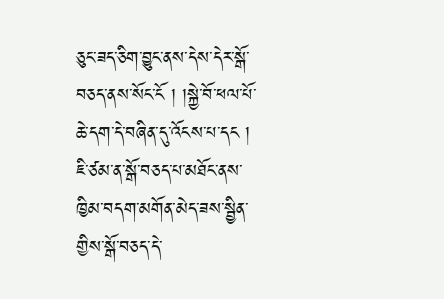ཅུང་ཟད་ཅིག་བྱུང་ནས་དེས་དེར་སྒོ་བཅད་ནས་སོང་ངོ ། །སྐྱེ་བོ་ཕལ་པོ་ཆེ་དག་དེ་བཞིན་དུ་འོངས་པ་དང ། ཇི་ཙམ་ན་སྒོ་བཅད་པ་མཐོང་ནས་ཁྱིམ་བདག་མགོན་མེད་ཟས་སྦྱིན་གྱིས་སྒོ་བཅད་དེ་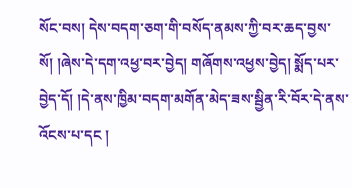སོང་བས། དེས་བདག་ཅག་གི་བསོད་ནམས་ཀྱི་བར་ཆད་བྱས་སོ། །ཞེས་དེ་དག་འཕྱ་བར་བྱེད། གཞོགས་འཕྱས་བྱེད། སྨོད་པར་བྱེད་དོ། །དེ་ནས་ཁྱིམ་བདག་མགོན་མེད་ཟས་སྦྱིན་རི་བོར་དེ་ནས་འོངས་པ་དང །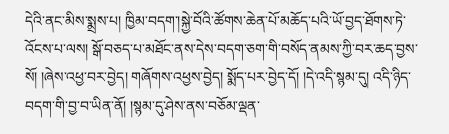དེའི་ནང་མིས་སྨྲས་པ། ཁྱིམ་བདག་།སྐྱེ་བོའི་ཚོགས་ཆེན་པོ་མཆོད་པའི་ཡོ་བྱད་ཐོགས་ཏེ་འོངས་པ་ལས། སྒོ་བཅད་པ་མཐོང་ནས་དེས་བདག་ཅག་གི་བསོད་ནམས་ཀྱི་བར་ཆད་བྱས་སོ། །ཞེས་འཕྱ་བར་བྱེད། གཞོགས་འཕྱས་བྱེད། སྨོད་པར་བྱེད་དོ། །དེ་འདི་སྙམ་དུ། འདི་ཉིད་བདག་གི་བྱ་བ་ཡིན་ནོ། །སྙམ་དུ་ཤེས་ནས་བཅོམ་ལྡན་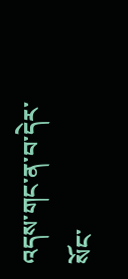འདས་གང་ན་བ་དེར་སོང་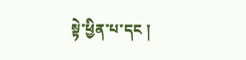སྟེ་ཕྱིན་པ་དང །